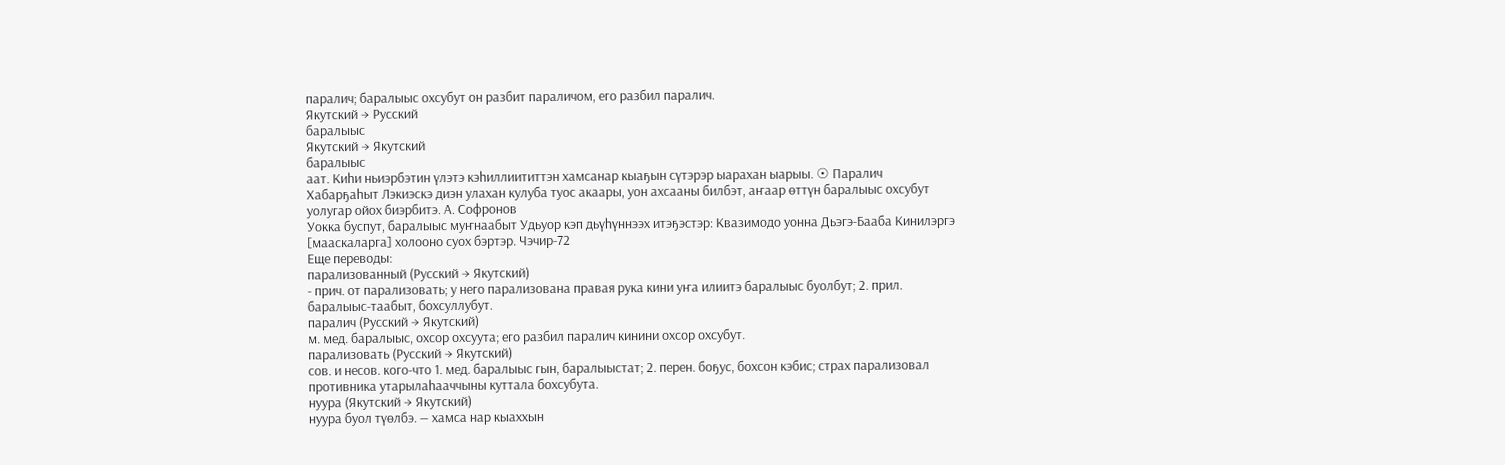паралич; баралыыс охсубут он разбит параличом, его разбил паралич.
Якутский → Русский
баралыыс
Якутский → Якутский
баралыыс
аат. Киһи ньиэрбэтин үлэтэ кэһиллиититтэн хамсанар кыаҕын сүтэрэр ыарахан ыарыы. ☉ Паралич
Хабарҕаһыт Лэкиэскэ диэн улахан кулуба туос акаары, уон ахсааны билбэт, аҥаар өттүн баралыыс охсубут уолугар ойох биэрбитэ. А. Софронов
Уокка буспут, баралыыс муҥнаабыт Удьуор кэп дьүһүннээх итэҕэстэр: Квазимодо уонна Дьэгэ-Бааба Кинилэргэ [мааскаларга] холооно суох бэртэр. Чэчир-72
Еще переводы:
парализованный (Русский → Якутский)
- прич. от парализовать; у него парализована правая рука кини уҥа илиитэ баралыыс буолбут; 2. прил. баралыыс-таабыт, бохсуллубут.
паралич (Русский → Якутский)
м. мед. баралыыс, охсор охсуута; его разбил паралич кинини охсор охсубут.
парализовать (Русский → Якутский)
сов. и несов. кого-что 1. мед. баралыыс гын, баралыыстат; 2. перен. боҕус, бохсон кэбис; страх парализовал противника утарылаһааччыны куттала бохсубута.
нуура (Якутский → Якутский)
нуура буол түөлбэ. — хамса нар кыаххын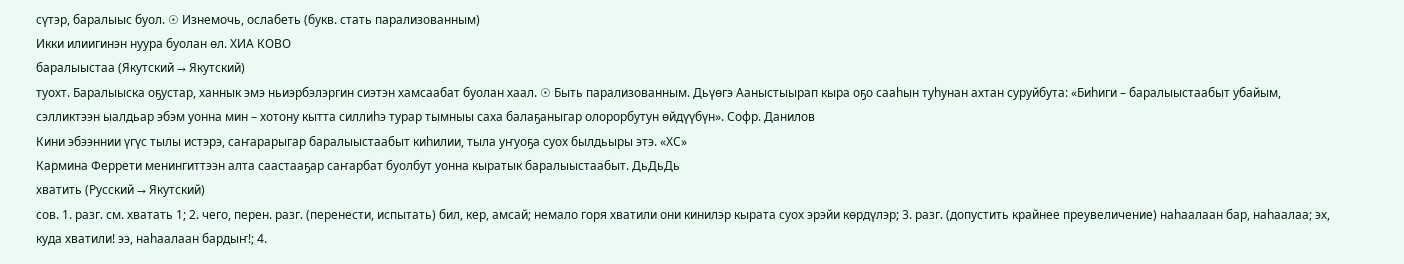сүтэр, баралыыс буол. ☉ Изнемочь, ослабеть (букв. стать парализованным)
Икки илиигинэн нуура буолан өл. ХИА КОВО
баралыыстаа (Якутский → Якутский)
туохт. Баралыыска оҕустар, ханнык эмэ ньиэрбэлэргин сиэтэн хамсаабат буолан хаал. ☉ Быть парализованным. Дьүөгэ Ааныстыырап кыра оҕо сааһын туһунан ахтан суруйбута: «Биһиги – баралыыстаабыт убайым, сэлликтээн ыалдьар эбэм уонна мин – хотону кытта силлиһэ турар тымныы саха балаҕаныгар олорорбутун өйдүүбүн». Софр. Данилов
Кини эбээннии үгүс тылы истэрэ, саҥарарыгар баралыыстаабыт киһилии, тыла уҥуоҕа суох былдьыры этэ. «ХС»
Кармина Феррети менингиттээн алта саастааҕар саҥарбат буолбут уонна кыратык баралыыстаабыт. ДьДьДь
хватить (Русский → Якутский)
сов. 1. разг. см. хватать 1; 2. чего, перен. разг. (перенести, испытать) бил, кер, амсай; немало горя хватили они кинилэр кырата суох эрэйи көрдүлэр; 3. разг. (допустить крайнее преувеличение) наһаалаан бар, наһаалаа; эх, куда хватили! ээ, наһаалаан бардыҥ!; 4.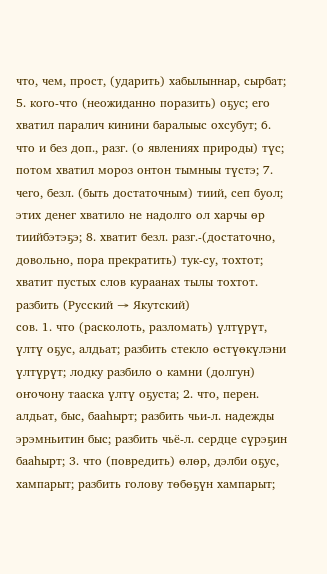что, чем, прост, (ударить) хабылыннар, сырбат; 5. кого-что (неожиданно поразить) оҕус; его хватил паралич кинини баралыыс охсубут; 6. что и без доп., разг. (о явлениях природы) түс; потом хватил мороз онтон тымныы түстэ; 7. чего, безл. (быть достаточным) тиий, сеп буол; этих денег хватило не надолго ол харчы өр тиийбэтэҕэ; 8. хватит безл. разг.-(достаточно, довольно, пора прекратить) тук-су, тохтот; хватит пустых слов кураанах тылы тохтот.
разбить (Русский → Якутский)
сов. 1. что (расколоть, разломать) үлтүрүт, үлтү оҕус, алдьат; разбить стекло өстүөкүлэни үлтүрүт; лодку разбило о камни (долгун) оҥочону тааска үлтү оҕуста; 2. что, перен. алдьат, быс, бааһырт; разбить чьи-л. надежды эрэмньитин быс; разбить чьё-л. сердце сүрэҕин бааһырт; 3. что (повредить) өлөр, дэлби оҕус, хампарыт; разбить голову төбөҕүн хампарыт;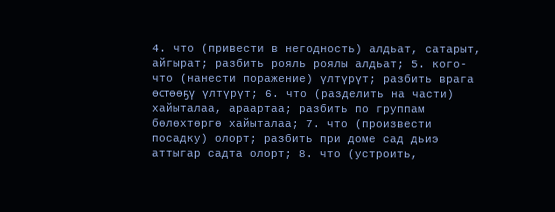4. что (привести в негодность) алдьат, сатарыт, айгырат; разбить рояль роялы алдьат; 5. кого-что (нанести поражение) үлтүрүт; разбить врага өстөөҕү үлтүрүт; 6. что (разделить на части) хайыталаа, араартаа; разбить по группам бөлөхтөргө хайыталаа; 7. что (произвести посадку) олорт; разбить при доме сад дьиэ аттыгар садта олорт; 8. что (устроить,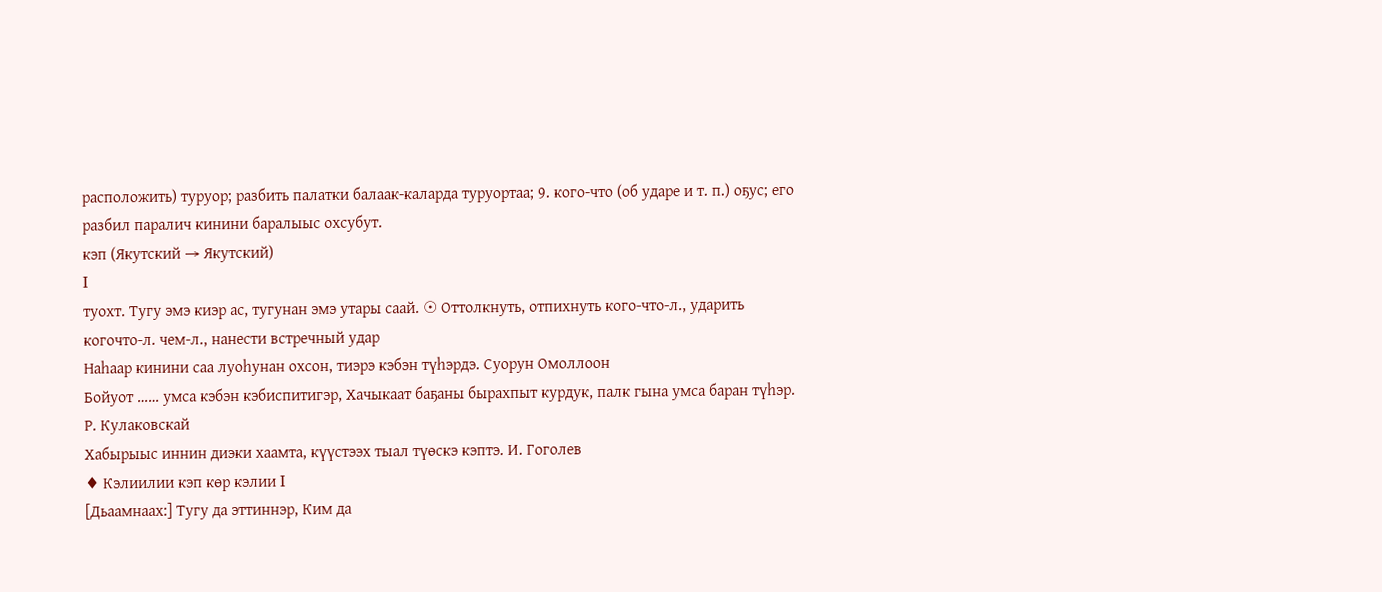расположить) туруор; разбить палатки балаак-каларда туруортаа; 9. кого-что (об ударе и т. п.) оҕус; его разбил паралич кинини баралыыс охсубут.
кэп (Якутский → Якутский)
I
туохт. Тугу эмэ киэр ас, тугунан эмэ утары саай. ☉ Оттолкнуть, отпихнуть кого-что-л., ударить когочто-л. чем-л., нанести встречный удар
Наһаар кинини саа луоһунан охсон, тиэрэ кэбэн түһэрдэ. Суорун Омоллоон
Бойуот …… умса кэбэн кэбиспитигэр, Хачыкаат баҕаны бырахпыт курдук, палк гына умса баран түһэр. Р. Кулаковскай
Хабырыыс иннин диэки хаамта, күүстээх тыал түөскэ кэптэ. И. Гоголев
♦ Кэлиилии кэп көр кэлии I
[Дьаамнаах:] Тугу да эттиннэр, Ким да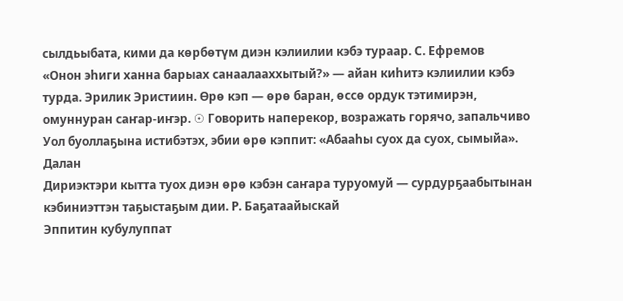сылдьыбата, кими да көрбөтүм диэн кэлиилии кэбэ тураар. С. Ефремов
«Онон эһиги ханна барыах санаалааххытый?» — айан киһитэ кэлиилии кэбэ турда. Эрилик Эристиин. Өрө кэп — өрө баран, өссө ордук тэтимирэн, омуннуран саҥар-иҥэр. ☉ Говорить наперекор, возражать горячо, запальчиво
Уол буоллаҕына истибэтэх, эбии өрө кэппит: «Абааһы суох да суох, сымыйа». Далан
Дириэктэри кытта туох диэн өрө кэбэн саҥара туруомуй — сурдурҕаабытынан кэбиниэттэн таҕыстаҕым дии. Р. Баҕатаайыскай
Эппитин кубулуппат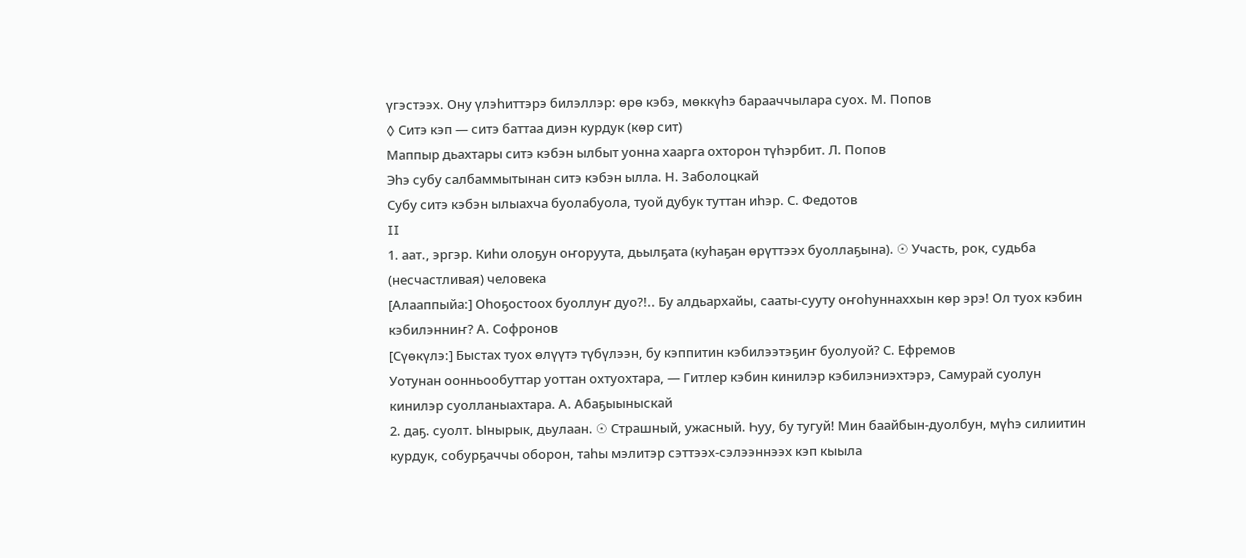үгэстээх. Ону үлэһиттэрэ билэллэр: өрө кэбэ, мөккүһэ барааччылара суох. М. Попов
◊ Ситэ кэп — ситэ баттаа диэн курдук (көр сит)
Маппыр дьахтары ситэ кэбэн ылбыт уонна хаарга охторон түһэрбит. Л. Попов
Эһэ субу салбаммытынан ситэ кэбэн ылла. Н. Заболоцкай
Субу ситэ кэбэн ылыахча буолабуола, туой дубук туттан иһэр. С. Федотов
II
1. аат., эргэр. Киһи олоҕун оҥоруута, дьылҕата (куһаҕан өрүттээх буоллаҕына). ☉ Участь, рок, судьба (несчастливая) человека
[Алааппыйа:] Оһоҕостоох буоллуҥ дуо?!.. Бу алдьархайы, сааты-сууту оҥоһуннаххын көр эрэ! Ол туох кэбин кэбилэнниҥ? А. Софронов
[Сүөкүлэ:] Быстах туох өлүүтэ түбүлээн, бу кэппитин кэбилээтэҕиҥ буолуой? С. Ефремов
Уотунан оонньообуттар уоттан охтуохтара, — Гитлер кэбин кинилэр кэбилэниэхтэрэ, Самурай суолун кинилэр суолланыахтара. А. Абаҕыыныскай
2. даҕ. суолт. Ынырык, дьулаан. ☉ Страшный, ужасный. Һуу, бу тугуй! Мин баайбын-дуолбун, мүһэ силиитин курдук, собурҕаччы оборон, таһы мэлитэр сэттээх-сэлээннээх кэп кыыла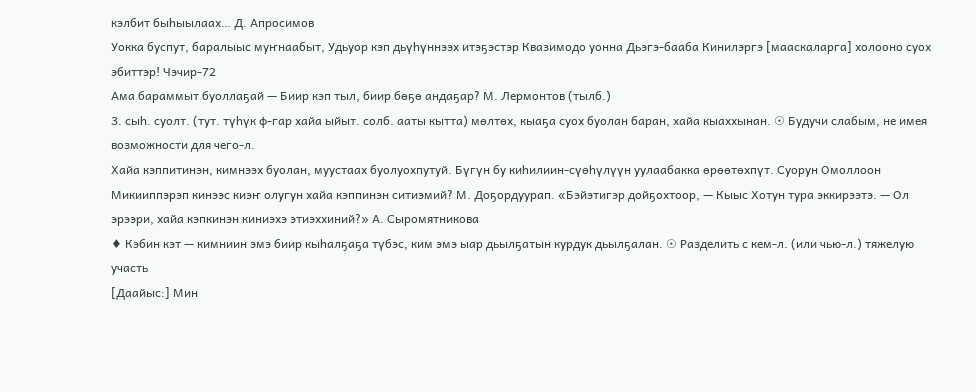кэлбит быһыылаах… Д. Апросимов
Уокка буспут, баралыыс муҥнаабыт, Удьуор кэп дьүһүннээх итэҕэстэр Квазимодо уонна Дьэгэ-бааба Кинилэргэ [мааскаларга] холооно суох эбиттэр! Чэчир-72
Ама бараммыт буоллаҕай — Биир кэп тыл, биир бөҕө андаҕар? М. Лермонтов (тылб.)
3. сыһ. суолт. (тут. түһүк ф-гар хайа ыйыт. солб. ааты кытта) мөлтөх, кыаҕа суох буолан баран, хайа кыаххынан. ☉ Будучи слабым, не имея возможности для чего-л.
Хайа кэппитинэн, кимнээх буолан, муустаах буолуохпутуй. Бүгүн бу киһилиин-сүөһүлүүн уулаабакка өрөөтөхпүт. Суорун Омоллоон
Микииппэрэп кинээс киэҥ олугун хайа кэппинэн ситиэмий? М. Доҕордуурап. «Бэйэтигэр дойҕохтоор, — Кыыс Хотун тура эккирээтэ. — Ол эрээри, хайа кэпкинэн киниэхэ этиэххиний?» А. Сыромятникова
♦ Кэбин кэт — кимниин эмэ биир кыһалҕаҕа түбэс, ким эмэ ыар дьылҕатын курдук дьылҕалан. ☉ Разделить с кем-л. (или чью-л.) тяжелую участь
[Даайыс:] Мин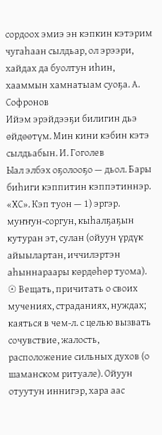сордоох эмиэ эн кэпкин кэтэрим чугаһаан сылдьар, ол эрээри, хайдах да буолтун иһин, хааммын хамнатыам суоҕа. А. Софронов
Ийэм эрэйдээҕи билигин дьэ өйдөөтүм. Мин кини кэбин кэтэ сылдьабын. И. Гоголев
Ыал элбэх оҕолооҕо — дьол. Бары биһиги кэппитин кэппэтиннэр. «ХС». Кэп туон — 1) эргэр. муҥҥун-соргун, кыһалҕаҕын кутуран эт, сулан (ойуун үрдүк айыылартан, иччилэртэн аһыннараары көрдөһөр туома). ☉ Вещать, причитать о своих мучениях, страданиях, нуждах; каяться в чем-л. с целью вызвать сочувствие, жалость, расположение сильных духов (о шаманском ритуале). Ойуун отуутун иннигэр, хара аас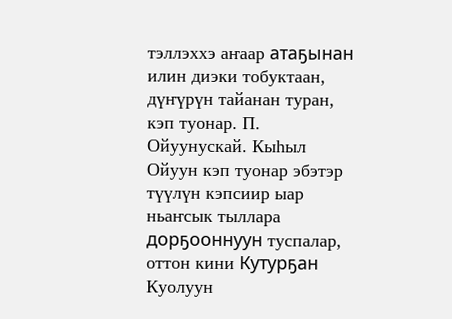тэллэххэ аҥаар атаҕынан илин диэки тобуктаан, дүҥүрүн тайанан туран, кэп туонар. П. Ойуунускай. Кыһыл Ойуун кэп туонар эбэтэр түүлүн кэпсиир ыар ньаҥсык тыллара дорҕооннуун туспалар, оттон кини Кутурҕан Куолуун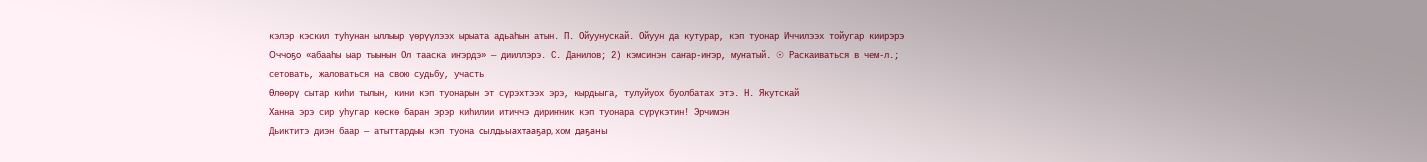кэлэр кэскил туһунан ыллыыр үөрүүлээх ырыата адьаһын атын. П. Ойуунускай. Ойуун да кутурар, кэп туонар Иччилээх тойугар киирэрэ Оччоҕо «абааһы ыар тыынын Ол тааска иҥэрдэ» — дииллэрэ. С. Данилов; 2) кэмсинэн саҥар-иҥэр, муҥатый. ☉ Раскаиваться в чем-л.; сетовать, жаловаться на свою судьбу, участь
Өлөөрү сытар киһи тылын, кини кэп туонарын эт сүрэхтээх эрэ, кырдьыга, тулуйуох буолбатах этэ. Н. Якутскай
Ханна эрэ сир уһугар көскө баран эрэр киһилии итиччэ дириҥник кэп туонара сүрүкэтин! Эрчимэн
Дьиктитэ диэн баар — атыттардыы кэп туона сылдьыахтааҕар, хом даҕаны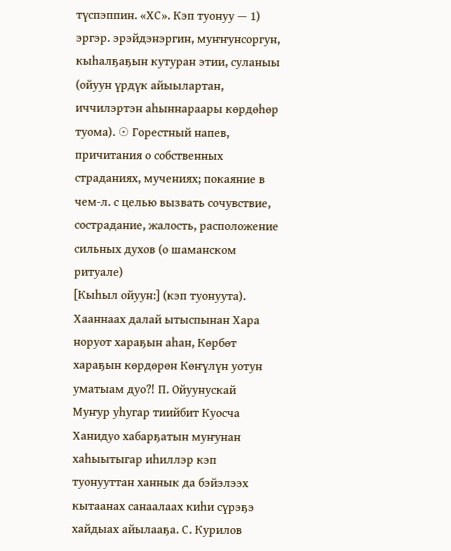түспэппин. «ХС». Кэп туонуу — 1) эргэр. эрэйдэнэргин, муҥҥунсоргун, кыһалҕаҕын кутуран этии, суланыы (ойуун үрдүк айыылартан, иччилэртэн аһыннараары көрдөһөр туома). ☉ Горестный напев, причитания о собственных страданиях, мучениях; покаяние в чем-л. с целью вызвать сочувствие, сострадание, жалость, расположение сильных духов (о шаманском ритуале)
[Кыһыл ойуун:] (кэп туонуута). Хааннаах далай ытыспынан Хара норуот хараҕын аһан, Көрбөт хараҕын көрдөрөн Көҥүлүн уотун уматыам дуо?! П. Ойуунускай
Муҥур уһугар тиийбит Куосча Ханидуо хабарҕатын муҥунан хаһыытыгар иһиллэр кэп туонууттан ханнык да бэйэлээх кытаанах санаалаах киһи сүрэҕэ хайдыах айылааҕа. С. Курилов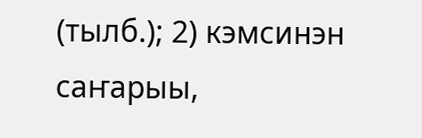(тылб.); 2) кэмсинэн саҥарыы,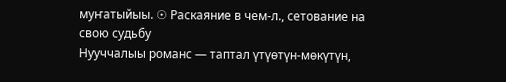муҥатыйыы. ☉ Раскаяние в чем-л., сетование на свою судьбу
Нууччалыы романс — таптал үтүөтүн-мөкүтүн,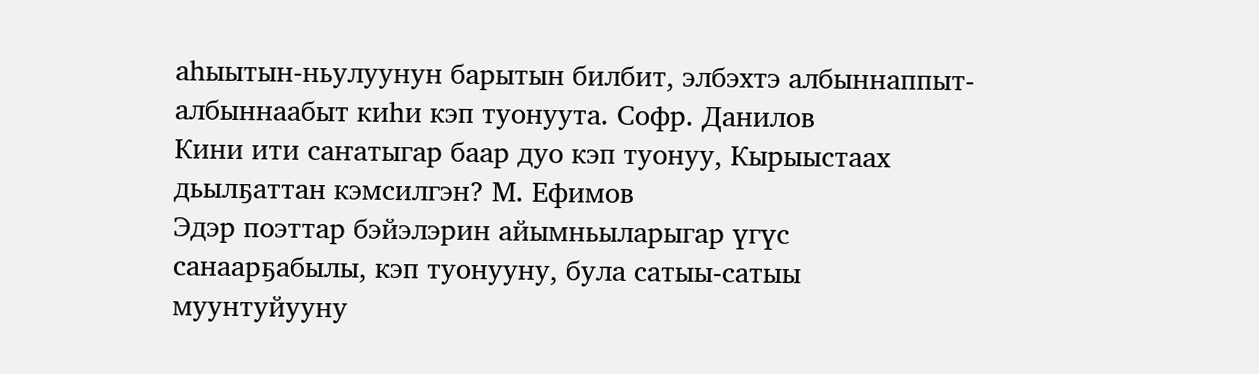аһыытын-ньулуунун барытын билбит, элбэхтэ албыннаппыт-албыннаабыт киһи кэп туонуута. Софр. Данилов
Кини ити саҥатыгар баар дуо кэп туонуу, Кырыыстаах дьылҕаттан кэмсилгэн? М. Ефимов
Эдэр поэттар бэйэлэрин айымньыларыгар үгүс санаарҕабылы, кэп туонууну, була сатыы-сатыы муунтуйууну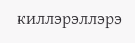киллэрэллэрэ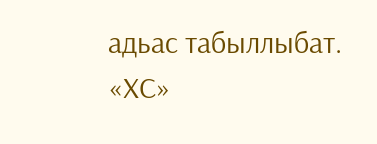адьас табыллыбат. «ХС»